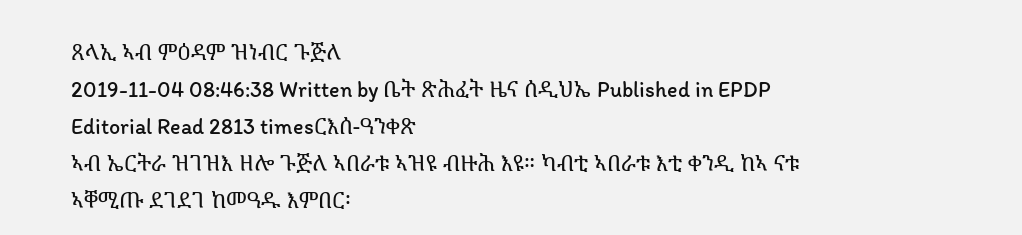ጸላኢ ኣብ ምዕዳም ዝነብር ጉጅለ
2019-11-04 08:46:38 Written by ቤት ጽሕፈት ዜና ሰዲህኤ Published in EPDP Editorial Read 2813 timesርእሰ-ዓንቀጽ
ኣብ ኤርትራ ዝገዝእ ዘሎ ጉጅለ ኣበራቱ ኣዝዩ ብዙሕ እዩ። ካብቲ ኣበራቱ እቲ ቀንዲ ከኣ ናቱ ኣቐሚጡ ደገደገ ከመዓዱ እምበር፡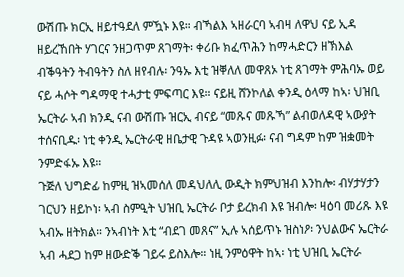ውሽጡ ክርኢ ዘይተዓደለ ምዃኑ እዩ። ብኻልእ ኣዘራርባ ኣብዛ ለዋህ ናይ ኢዳ ዘይረኸበት ሃገርና ንዘጋጥም ጸገማት፡ ቀሪቡ ክፈጥሕን ከማሓድርን ዘኽእል ብቕዓትን ትብዓትን ስለ ዘየብሉ፡ ንዓኡ እቲ ዝቐለለ መዋጸኦ ነቲ ጸገማት ምሕባኡ ወይ ናይ ሓሶት ግዳማዊ ተሓታቲ ምፍጣር እዩ። ናይዚ ሸንኮለል ቀንዲ ዕላማ ከኣ፡ ህዝቢ ኤርትራ ኣብ ክንዲ ናብ ውሽጡ ዝርኢ ብናይ “መጹና መጹኻ” ልብወለዳዊ ኣውያት ተሰናቢዱ፡ ነቲ ቀንዲ ኤርትራዊ ዘቤታዊ ጉዳዩ ኣወንዚፉ፡ ናብ ግዳም ከም ዝቋመት ንምድፋኡ እዩ።
ጉጅለ ህግድፊ ከምዚ ዝኣመሰለ መዳህለሊ ውዲት ክምህዝብ እንከሎ፡ ብሃታሃታን ገርህን ዘይኮነ፡ ኣብ ስምዒት ህዝቢ ኤርትራ ቦታ ይረክብ እዩ ዝብሎ፡ ዛዕባ መሪጹ እዩ ኣብኡ ዘትክል። ንኣብነት እቲ “ብደገ መጸና” ኢሉ ኣሰይጥኑ ዝስነዖ፡ ንህልውና ኤርትራ ኣብ ሓደጋ ከም ዘውድቕ ገይሩ ይስእሎ። ነዚ ንምዕዋት ከኣ፡ ነቲ ህዝቢ ኤርትራ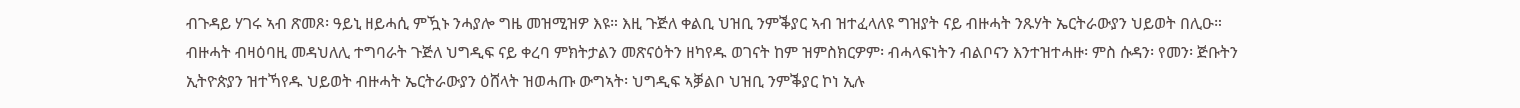ብጉዳይ ሃገሩ ኣብ ጽመጾ፡ ዓይኒ ዘይሓሲ ምዃኑ ንሓያሎ ግዜ መዝሚዝዎ እዩ። እዚ ጉጅለ ቀልቢ ህዝቢ ንምቕያር ኣብ ዝተፈላለዩ ግዝያት ናይ ብዙሓት ንጹሃት ኤርትራውያን ህይወት በሊዑ። ብዙሓት ብዛዕባዚ መዳህለሊ ተግባራት ጉጅለ ህግዲፍ ናይ ቀረባ ምክትታልን መጽናዕትን ዘካየዱ ወገናት ከም ዝምስክርዎም፡ ብሓላፍነትን ብልቦናን እንተዝተሓዙ፡ ምስ ሱዳን፡ የመን፡ ጅቡትን ኢትዮጵያን ዝተኻየዱ ህይወት ብዙሓት ኤርትራውያን ዕሸላት ዝወሓጡ ውግኣት፡ ህግዲፍ ኣቓልቦ ህዝቢ ንምቕያር ኮነ ኢሉ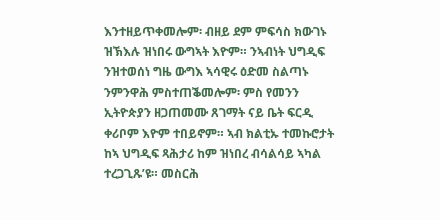እንተዘይጥቀመሎም፡ ብዘይ ደም ምፍሳስ ክውገኑ ዝኽእሉ ዝነበሩ ውግኣት እዮም። ንኣብነት ህግዲፍ ንዝተወሰነ ግዜ ውግእ ኣሳዊሩ ዕድመ ስልጣኑ ንምንዋሕ ምስተጠቕመሎም፡ ምስ የመንን ኢትዮጵያን ዘጋጠመሙ ጸገማት ናይ ቤት ፍርዲ ቀሪቦም እዮም ተበይኖም። ኣብ ክልቲኡ ተመኩሮታት ከኣ ህግዲፍ ጻሕታሪ ከም ዝነበረ ብሳልሳይ ኣካል ተረጋጊጹ’ዩ። መስርሕ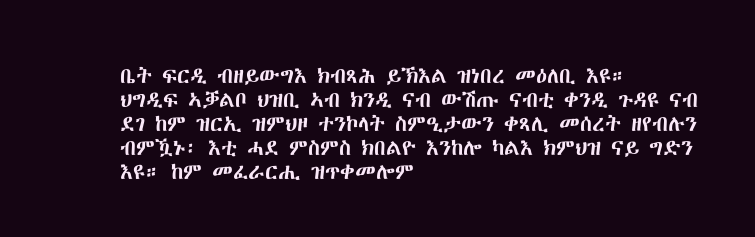ቤት ፍርዲ ብዘይውግእ ክብጻሕ ይኽእል ዝነበረ መዕለቢ እዩ።
ህግዲፍ ኣቓልቦ ህዝቢ ኣብ ክንዲ ናብ ውሽጡ ናብቲ ቀንዲ ጉዳዩ ናብ ደገ ከም ዝርኢ ዝምህዞ ተንኮላት ስምዒታውን ቀጻሊ መሰረት ዘየብሉን ብምዃኑ፡ እቲ ሓደ ምስምስ ክበልዮ እንከሎ ካልእ ክምህዝ ናይ ግድን እዩ። ከም መፈራርሒ ዝጥቀመሎም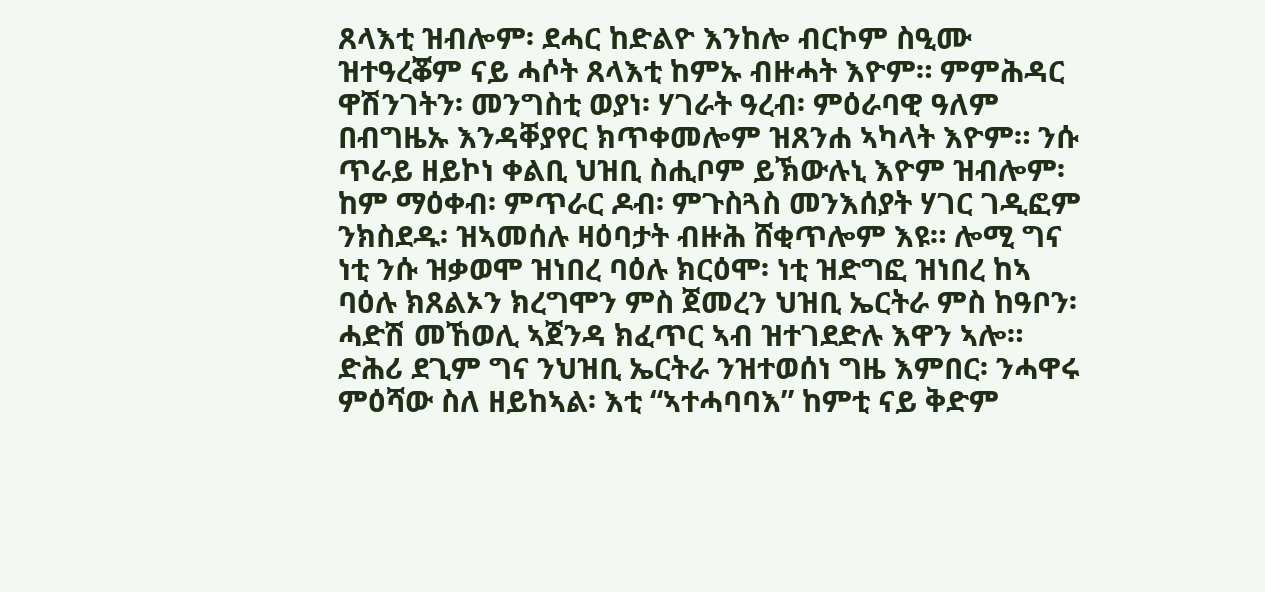ጸላእቲ ዝብሎም፡ ደሓር ከድልዮ እንከሎ ብርኮም ስዒሙ ዝተዓረቖም ናይ ሓሶት ጸላእቲ ከምኡ ብዙሓት እዮም። ምምሕዳር ዋሽንገትን፡ መንግስቲ ወያነ፡ ሃገራት ዓረብ፡ ምዕራባዊ ዓለም በብግዜኡ እንዳቐያየር ክጥቀመሎም ዝጸንሐ ኣካላት እዮም። ንሱ ጥራይ ዘይኮነ ቀልቢ ህዝቢ ስሒቦም ይኽውሉኒ እዮም ዝብሎም፡ ከም ማዕቀብ፡ ምጥራር ዶብ፡ ምጉስጓስ መንእሰያት ሃገር ገዲፎም ንክስደዱ፡ ዝኣመሰሉ ዛዕባታት ብዙሕ ሸቂጥሎም እዩ። ሎሚ ግና ነቲ ንሱ ዝቃወሞ ዝነበረ ባዕሉ ክርዕሞ፡ ነቲ ዝድግፎ ዝነበረ ከኣ ባዕሉ ክጸልኦን ክረግሞን ምስ ጀመረን ህዝቢ ኤርትራ ምስ ከዓቦን፡ ሓድሽ መኸወሊ ኣጀንዳ ክፈጥር ኣብ ዝተገደድሉ እዋን ኣሎ።
ድሕሪ ደጊም ግና ንህዝቢ ኤርትራ ንዝተወሰነ ግዜ እምበር፡ ንሓዋሩ ምዕሻው ስለ ዘይከኣል፡ እቲ “ኣተሓባባእ” ከምቲ ናይ ቅድም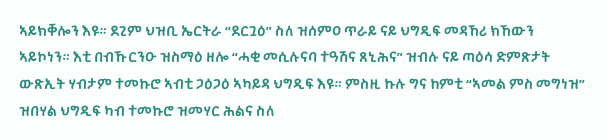ኣይክቐሎን እዩ። ደጊም ህዝቢ ኤርትራ “ደርጓዕ” ስለ ዝሰምዐ ጥራይ ናይ ህግዲፍ መዳኸሪ ክኸውን ኣይኮነን። እቲ በብኹርንዑ ዝስማዕ ዘሎ “ሓቂ መሲሉናባ ተዓሽና ጸኒሕና” ዝብሉ ናይ ጣዕሳ ድምጽታት ውጽኢት ሃብታም ተመኩሮ ኣብቲ ጋዕጋዕ ኣካይዳ ህግዲፍ እዩ። ምስዚ ኩሉ ግና ከምቲ “ኣመል ምስ መግነዝ” ዝበሃል ህግዲፍ ካብ ተመኩሮ ዝመሃር ሕልና ስለ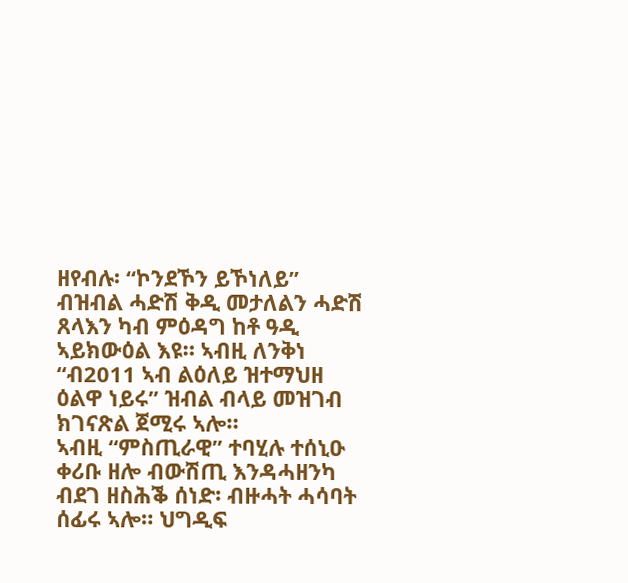ዘየብሉ፡ “ኮንደኾን ይኾነለይ” ብዝብል ሓድሽ ቅዲ መታለልን ሓድሽ ጸላእን ካብ ምዕዳግ ከቶ ዓዲ ኣይክውዕል እዩ። ኣብዚ ለንቅነ “ብ2011 ኣብ ልዕለይ ዝተማህዘ ዕልዋ ነይሩ” ዝብል ብላይ መዝገብ ክገናጽል ጀሚሩ ኣሎ።
ኣብዚ “ምስጢራዊ” ተባሂሉ ተሰኒዑ ቀሪቡ ዘሎ ብውሽጢ እንዳሓዘንካ ብደገ ዘስሕቕ ሰነድ፡ ብዙሓት ሓሳባት ሰፊሩ ኣሎ። ህግዲፍ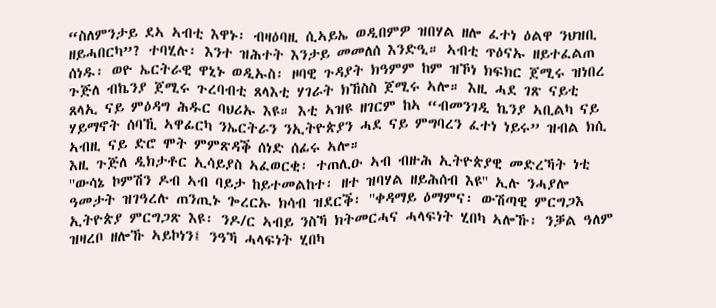“ስለምንታይ ደኣ ኣብቲ እዋኑ፡ ብዛዕባዚ ሲኣይኤ ወዲበምዎ ዝበሃል ዘሎ ፈተነ ዕልዋ ንህዝቢ ዘይሓበርካ”? ተባሂሉ፡ እንተ ዝሕተት እንታይ መመለሰ እንድዒ። ኣብቲ ጥዕናኡ ዘይተፈልጠ ሰነዱ፡ ወዮ ኤርትራዊ ዋኒኑ ወዲኡስ፡ ዞባዊ ጉዳያት ክዓምም ከም ዝኾነ ክፍክር ጀሚሩ ዝነበረ ጉጅለ ብኬንያ ጀሚሩ ጉረባብቲ ጸላእቲ ሃገራት ክኸስስ ጀሚሩ ኣሎ። እዚ ሓደ ገጽ ናይቲ ጸላኢ ናይ ምዕዳግ ሕዱር ባህሪኡ እዩ። እቲ ኣዝዩ ዘገርም ከኣ “ብመንገዲ ኬንያ ኣቢልካ ናይ ሃይማኖት ሰባኺ ኣዋፊርካ ንኤርትራን ንኢትዮጵያን ሓደ ናይ ምግባረን ፈተነ ነይሩ” ዝብል ክሲ ኣብዚ ናይ ድሮ ሞት ምምጽዳቕ ሰነድ ሰፊሩ ኣሎ።
እዚ ጉጅለ ዲክታቶር ኢሳይያስ ኣፈወርቂ፡ ተጠሊዑ ኣብ ብዙሕ ኢትዮጵያዊ መድረኻት ነቲ ''ውሳኔ ኮምሽን ዶብ ኣብ ባይታ ከይተመልከተ፡ ዘተ ዝባሃል ዘይሕሰብ እዩ'' ኢሉ ንሓያሎ ዓመታት ዝገዓረሉ ጠንጢኑ ጐረርኡ ክሳብ ዝደርቕ፡ ''ቀዳማይ ዕማምና፡ ውሽጣዊ ምርግጋእ ኢትዮጵያ ምርግጋጽ እዩ፡ ንዶ/ር ኣብይ ንስኻ ክትመርሓና ሓላፍነት ሂበካ ኣሎኹ፡ ንቓል ዓለም ዝዛረቦ ዘሎኹ ኣይኮነን፤ ንዓኻ ሓላፍነት ሂበካ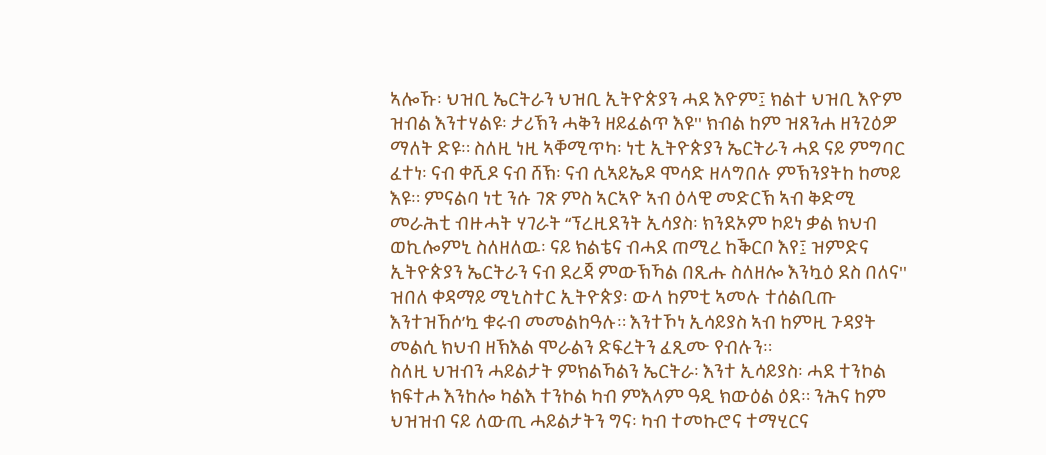ኣሎኹ፡ ህዝቢ ኤርትራን ህዝቢ ኢትዮጵያን ሓደ እዮም፤ ክልተ ህዝቢ እዮም ዝብል እንተሃልዩ፡ ታሪኽን ሓቅን ዘይፈልጥ እዩ'' ክብል ከም ዝጸንሐ ዘንጊዕዎ ማለት ድዩ። ስለዚ ነዚ ኣቐሚጥካ፡ ነቲ ኢትዮጵያን ኤርትራን ሓደ ናይ ምግባር ፈተነ፡ ናብ ቀሺዶ ናብ ሸኽ፡ ናብ ሲኣይኤዶ ሞሳድ ዘላግበሉ ምኽንያትከ ከመይ እዩ። ምናልባ ነቲ ንሱ ገጽ ምስ ኣርኣዮ ኣብ ዕላዊ መድርኽ ኣብ ቅድሚ መራሕቲ ብዙሓት ሃገራት “ፕረዚደንት ኢሳያስ፡ ክንደኦም ኮይነ ቃል ክህብ ወኪሎምኒ ስለዘለዉ፡ ናይ ክልቴና ብሓደ ጠሚረ ከቕርቦ እየ፤ ዝምድና ኢትዮጵያን ኤርትራን ናብ ደረጃ ምውኽኻል በጺሑ ስለዘሎ እንኳዕ ደስ በለና'' ዝበለ ቀዳማይ ሚኒስተር ኢትዮጵያ፡ ውላ ከምቲ ኣመሉ ተሰልቢጡ እንተዝኸሶ’ኳ ቁሩብ መመልከዓሉ። እንተኾነ ኢሳይያስ ኣብ ከምዚ ጉዳያት መልሲ ክህብ ዘኽእል ሞራልን ድፍረትን ፈጺሙ የብሉን።
ስለዚ ህዝብን ሓይልታት ምክልኻልን ኤርትራ፡ እንተ ኢሳይያስ፡ ሓደ ተንኮል ክፍተሖ እንከሎ ካልእ ተንኮል ካብ ምእላም ዓዲ ክውዕል ዕደ። ንሕና ከም ህዝዝብ ናይ ለውጢ ሓይልታትን ግና፡ ካብ ተመኩሮና ተማሂርና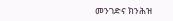መንገድና ክንሕዝ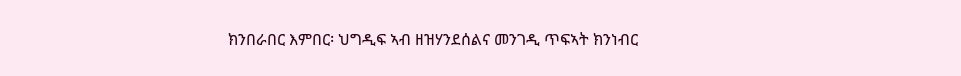ክንበራበር እምበር፡ ህግዲፍ ኣብ ዘዝሃንደሰልና መንገዲ ጥፍኣት ክንነብር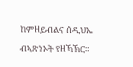ከምዘይብልና ሰዲህኤ ብኣጽነኦት የዘኻኽር።